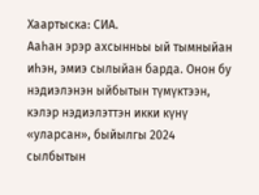Хаартыска: СИА.
Ааһан эрэр ахсынньы ый тымныйан иһэн, эмиэ сылыйан барда. Онон бу нэдиэлэнэн ыйбытын түмүктээн, кэлэр нэдиэлэттэн икки күнү «уларсан», быйылгы 2024 сылбытын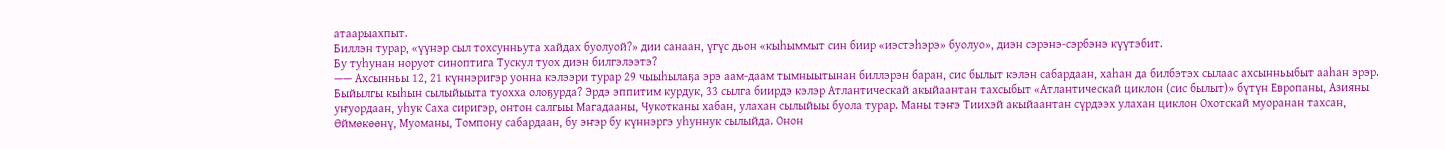атаарыахпыт.
Биллэн турар, «үүнэр сыл тохсунньута хайдах буолуой?» дии санаан, үгүс дьон «кыһыммыт син биир «иэстэһэрэ» буолуо», диэн сэрэнэ-сэрбэнэ күүтэбит.
Бу туһунан норуот синоптига Тускул туох диэн билгэлээтэ?
—— Ахсынньы 12, 21 күннэригэр уонна кэлээри турар 29 чыыһылаҕа эрэ аам-даам тымныытынан биллэрэн баран, сис былыт кэлэн сабардаан, хаһан да билбэтэх сылаас ахсынньыбыт ааһан эрэр. Быйылгы кыһын сылыйыыта туохха олоҕурда? Эрдэ эппитим курдук, 33 сылга биирдэ кэлэр Атлантическай акыйаантан тахсыбыт «Атлантическай циклон (сис былыт)» бүтүн Европаны, Азияны уҥуордаан, уһук Саха сиригэр, онтон салгыы Магадааны, Чукотканы хабан, улахан сылыйыы буола турар. Маны тэҥэ Тиихэй акыйаантан сүрдээх улахан циклон Охотскай муоранан тахсан, Өймөкөөнү, Муоманы, Томпону сабардаан, бу эҥэр бу күннэргэ уһуннук сылыйда. Онон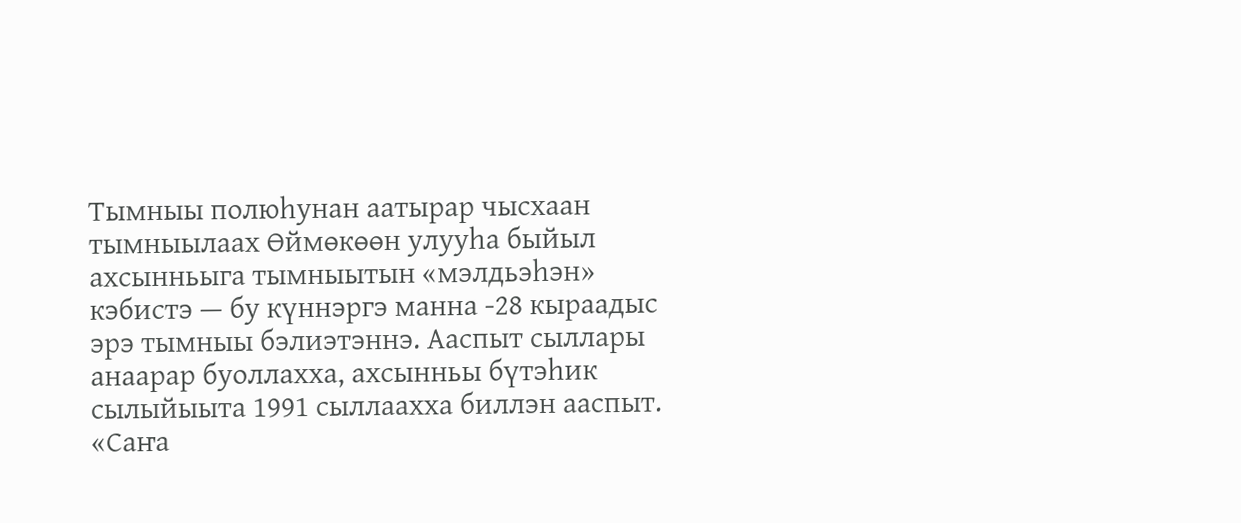Тымныы полюһунан аатырар чысхаан тымныылаах Өймөкөөн улууһа быйыл ахсынньыга тымныытын «мэлдьэһэн» кэбистэ — бу күннэргэ манна -28 кыраадыс эрэ тымныы бэлиэтэннэ. Ааспыт сыллары анаарар буоллахха, ахсынньы бүтэһик сылыйыыта 1991 сыллаахха биллэн ааспыт.
«Саҥа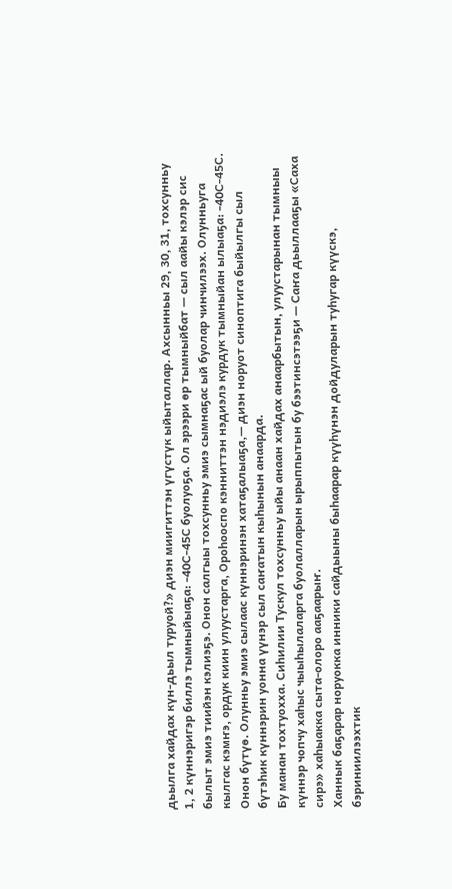дьылга хайдах күн-дьыл туруой?» диэн миигиттэн үгүстүк ыйыталлар. Ахсынньы 29, 30, 31, тохсунньу 1, 2 күннэригэр биллэ тымныйыаҕа: -40С-45С буолуоҕа. Ол эрээри өр тымныйбат — сыл аайы кэлэр сис былыт эмиэ тиийэн кэлиэҕэ. Онон салгыы тохсунньу эмиэ сымнаҕас ый буолар чинчилээх. Олунньуга кылгас кэмҥэ, ордук киин улуустарга, Ороһооспо кэнниттэн нэдиэлэ курдук тымныйан ылыаҕа: -40С-45С. Онон бүтүө. Олунньу эмиэ сылаас күннэринэн хатаҕалыаҕа,— диэн норуот синоптига быйылгы сыл бүтэһик күннэрин уонна үүнэр сыл саҥатын кыһынын анаарда.
Бу манан тохтуохха. Сиһилии Тускул тохсунньу ыйы анаан хайдах анаарбытын, улуустарынан тымныы күннэр чопчу хаһыс чыыһылаларга буолалларын ырыппытын бу бээтинсэтээҕи — Саҥа дьыллааҕы «Саха сирэ» хаһыакка сыта-олоро ааҕаарыҥ.
Ханнык баҕарар норуокка инники сайдыыны быһаарар күүһүнэн дойдуларын туһугар күүскэ, бэриниилээхтик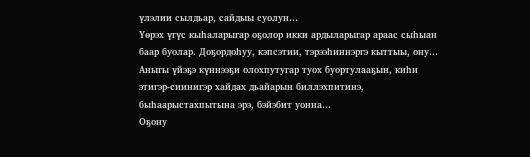үлэлии сылдьар, сайдыы суолун…
Үөрэх үгүс кыһаларыгар оҕолор икки ардыларыгар араас сыһыан баар буолар. Доҕордоһуу, кэпсэтии, тэрээһиннэргэ кыттыы, ону…
Аныгы үйэҕэ күннээҕи олохпутугар туох буортулааҕын, киһи этигэр-сиинигэр хайдах дьайарын биллэхпитинэ, быһаарыстахпытына эрэ, бэйэбит уонна…
Оҕону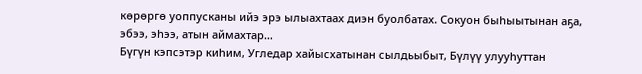көрөргө уоппусканы ийэ эрэ ылыахтаах диэн буолбатах. Сокуон быһыытынан аҕа, эбээ, эһээ, атын аймахтар…
Бүгүн кэпсэтэр киһим, Угледар хайысхатынан сылдьыбыт, Бүлүү улууһуттан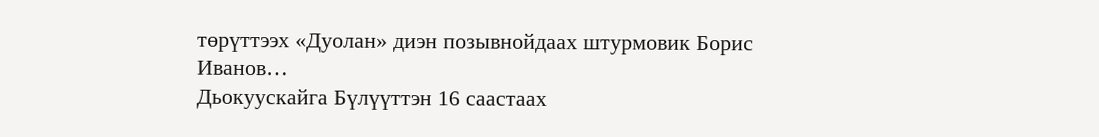төрүттээх «Дуолан» диэн позывнойдаах штурмовик Борис Иванов…
Дьокуускайга Бүлүүттэн 16 саастаах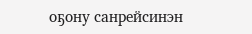оҕону санрейсинэн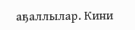аҕаллылар. Кини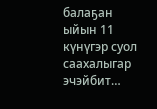балаҕан ыйын 11 күнүгэр суол саахалыгар эчэйбит…